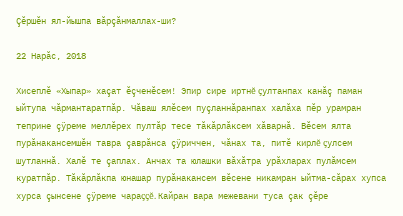Çĕршĕн ял-йышпа вăрçăнмаллах-ши?

22 Нарăс, 2018

Хисеплĕ «Хыпар» хаçат ĕçченĕсем! Эпир сире иртнĕ çултанпах канăç паман ыйтупа чăрмантаратпăр. Чăваш ялĕсем пуçланнăранпах халăха пĕр урамран теприне çÿреме меллĕрех пултăр тесе тăкăрлăксем хăварнă. Вĕсем ялта пурăнакансемшĕн тавра çаврăнса çÿриччен, чăнах та, питĕ кирлĕ çулсем шутланнă. Халĕ те çаплах. Анчах та юлашки вăхăтра урăхларах пулăмсем куратпăр. Тăкăрлăкпа юнашар пурăнакансем вĕсене никамран ыйтма-сăрах хупса хурса çынсене çÿреме чараççĕ. Кайран вара межевани туса çак çĕре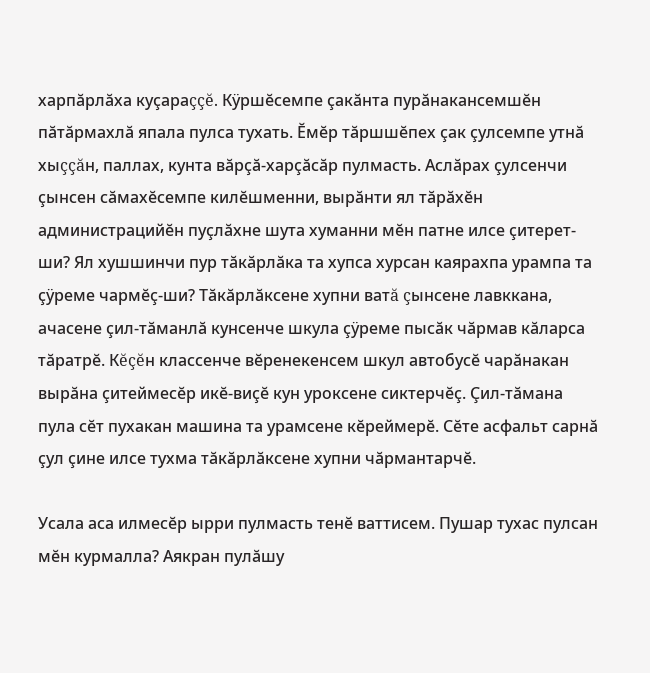харпăрлăха куçараççĕ. Кÿршĕсемпе çакăнта пурăнакансемшĕн пăтăрмахлă япала пулса тухать. Ĕмĕр тăршшĕпех çак çулсемпе утнă хыççăн, паллах, кунта вăрçă-харçăсăр пулмасть. Аслăрах çулсенчи çынсен сăмахĕсемпе килĕшменни, вырăнти ял тăрăхĕн администрацийĕн пуçлăхне шута хуманни мĕн патне илсе çитерет-ши? Ял хушшинчи пур тăкăрлăка та хупса хурсан каярахпа урампа та çÿреме чармĕç-ши? Тăкăрлăксене хупни ватă çынсене лавккана, ачасене çил-тăманлă кунсенче шкула çÿреме пысăк чăрмав кăларса тăратрĕ. Кĕçĕн классенче вĕренекенсем шкул автобусĕ чарăнакан вырăна çитеймесĕр икĕ-виçĕ кун уроксене сиктерчĕç. Çил-тăмана пула сĕт пухакан машина та урамсене кĕреймерĕ. Сĕте асфальт сарнă çул çине илсе тухма тăкăрлăксене хупни чăрмантарчĕ.

Усала аса илмесĕр ырри пулмасть тенĕ ваттисем. Пушар тухас пулсан мĕн курмалла? Аякран пулăшу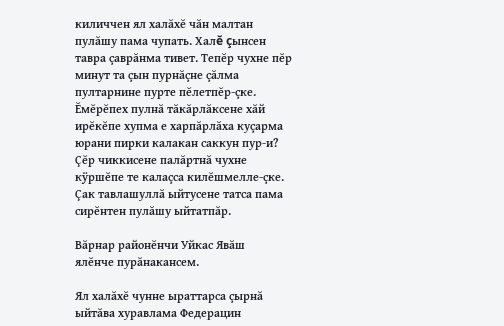киличчен ял халăхĕ чăн малтан пулăшу пама чупать. Халĕ çынсен тавра çаврăнма тивет. Тепĕр чухне пĕр минут та çын пурнăçне çăлма пултарнине пурте пĕлетпĕр-çке.
Ĕмĕрĕпех пулнă тăкăрлăксене хăй ирĕкĕпе хупма е харпăрлăха куçарма юрани пирки калакан саккун пур-и? Çĕр чиккисене палăртнă чухне кÿршĕпе те калаçса килĕшмелле-çке. Çак тавлашуллă ыйтусене татса пама сирĕнтен пулăшу ыйтатпăр.

Вăрнар районĕнчи Уйкас Явăш
ялĕнче пурăнакансем.

Ял халăхĕ чунне ыраттарса çырнă ыйтăва хуравлама Федерацин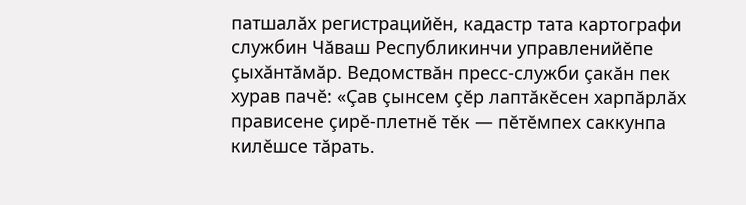патшалăх регистрацийĕн, кадастр тата картографи службин Чăваш Республикинчи управленийĕпе çыхăнтăмăр. Ведомствăн пресс-служби çакăн пек хурав пачĕ: «Çав çынсем çĕр лаптăкĕсен харпăрлăх прависене çирĕ-плетнĕ тĕк — пĕтĕмпех саккунпа килĕшсе тăрать.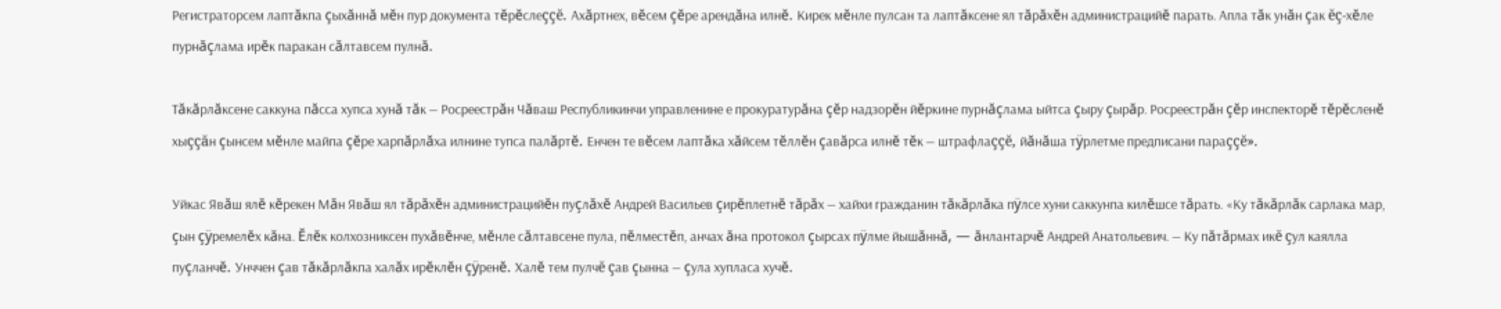Регистраторсем лаптăкпа çыхăннă мĕн пур документа тĕрĕслеççĕ. Ахăртнех, вĕсем çĕре арендăна илнĕ. Кирек мĕнле пулсан та лаптăксене ял тăрăхĕн администрацийĕ парать. Апла тăк унăн çак ĕç-хĕле пурнăçлама ирĕк паракан сăлтавсем пулнă.

Тăкăрлăксене саккуна пăсса хупса хунă тăк — Росреестрăн Чăваш Республикинчи управленине е прокуратурăна çĕр надзорĕн йĕркине пурнăçлама ыйтса çыру çырăр. Росреестрăн çĕр инспекторĕ тĕрĕсленĕ хыççăн çынсем мĕнле майпа çĕре харпăрлăха илнине тупса палăртĕ. Енчен те вĕсем лаптăка хăйсем тĕллĕн çавăрса илнĕ тĕк — штрафлаççĕ, йăнăша тÿрлетме предписани параççĕ».

Уйкас Явăш ялĕ кĕрекен Мăн Явăш ял тăрăхĕн администрацийĕн пуçлăхĕ Андрей Васильев çирĕплетнĕ тăрăх — хайхи гражданин тăкăрлăка пÿлсе хуни саккунпа килĕшсе тăрать. «Ку тăкăрлăк сарлака мар, çын çÿремелĕх кăна. Ĕлĕк колхозниксен пухăвĕнче, мĕнле сăлтавсене пула, пĕлместĕп, анчах ăна протокол çырсах пÿлме йышăннă, — ăнлантарчĕ Андрей Анатольевич. — Ку пăтăрмах икĕ çул каялла пуçланчĕ. Унччен çав тăкăрлăкпа халăх ирĕклĕн çÿренĕ. Халĕ тем пулчĕ çав çынна — çула хупласа хучĕ.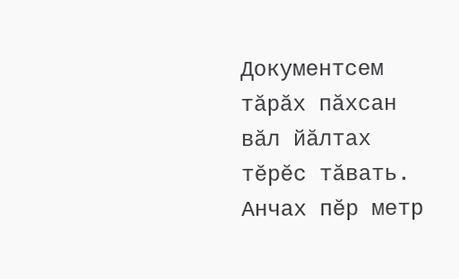Документсем тăрăх пăхсан вăл йăлтах тĕрĕс тăвать. Анчах пĕр метр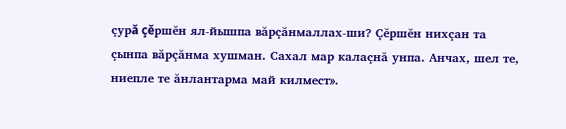çурă çĕршĕн ял-йышпа вăрçăнмаллах-ши? Çĕршĕн нихçан та çынпа вăрçăнма хушман. Сахал мар калаçнă унпа. Анчах, шел те, ниепле те ăнлантарма май килмест».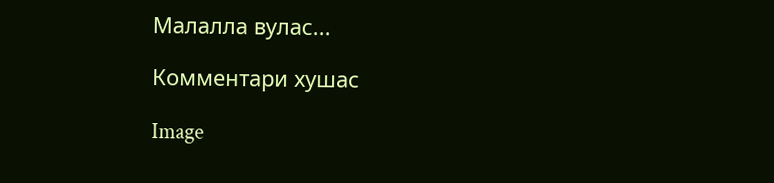Малалла вулас...

Комментари хушас

Image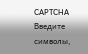CAPTCHA
Введите символы,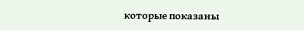которые показаны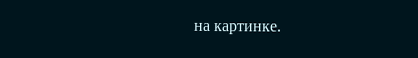на картинке.